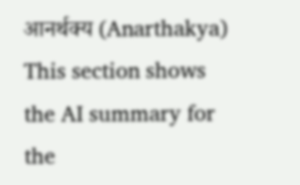आनर्थक्य (Anarthakya)
This section shows the AI summary for the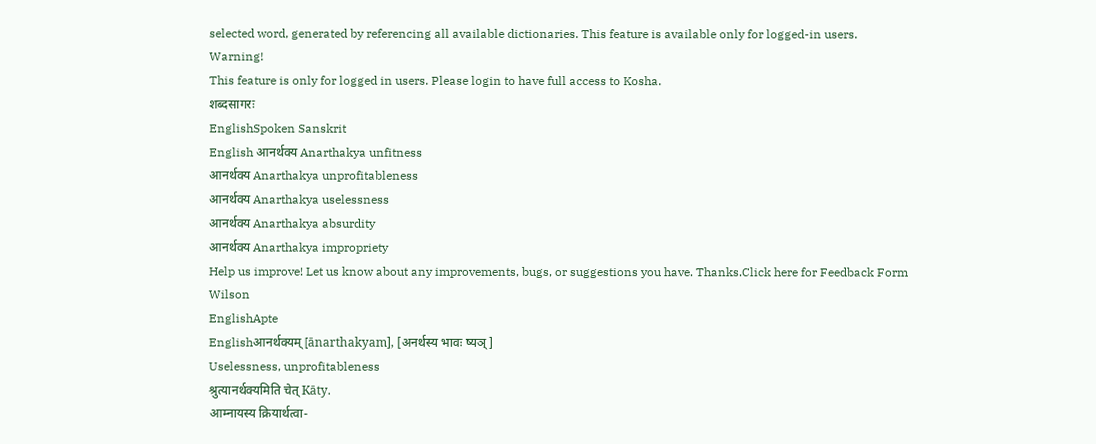selected word, generated by referencing all available dictionaries. This feature is available only for logged-in users.
Warning!
This feature is only for logged in users. Please login to have full access to Kosha.
शब्दसागरः
EnglishSpoken Sanskrit
English आनर्थक्य Anarthakya unfitness
आनर्थक्य Anarthakya unprofitableness
आनर्थक्य Anarthakya uselessness
आनर्थक्य Anarthakya absurdity
आनर्थक्य Anarthakya impropriety
Help us improve! Let us know about any improvements, bugs, or suggestions you have. Thanks.Click here for Feedback Form
Wilson
EnglishApte
Englishआनर्थक्यम् [ānarthakyam], [अनर्थस्य भावः ष्यञ्]
Uselessness, unprofitableness
श्रुत्यानर्थक्यमिति चेत् Kāty.
आम्नायस्य क्रियार्थत्वा-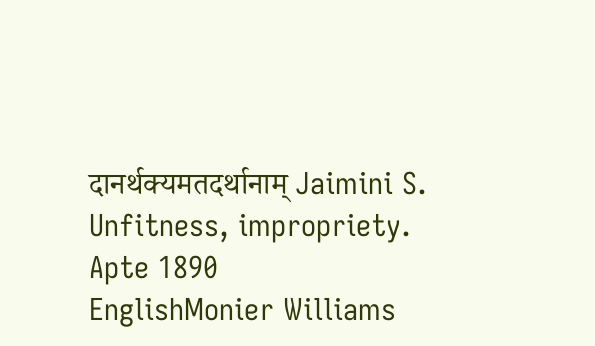दानर्थक्यमतदर्थानाम् Jaimini S.
Unfitness, impropriety.
Apte 1890
EnglishMonier Williams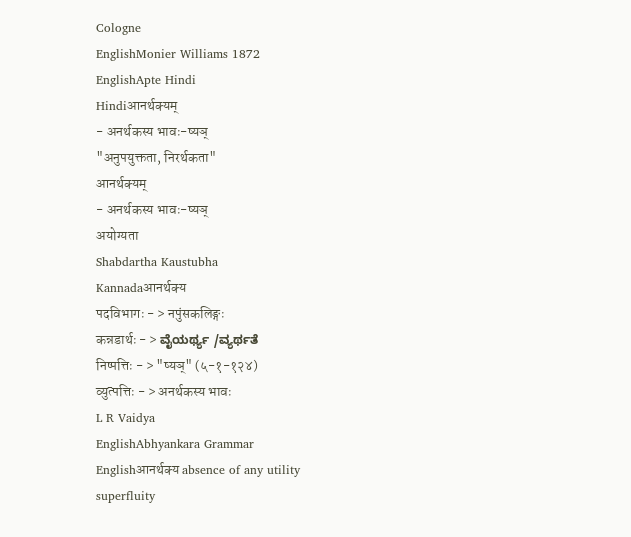Cologne
EnglishMonier Williams 1872
EnglishApte Hindi
Hindiआनर्थक्यम्
- अनर्थकस्य भावः-ष्यञ्
"अनुपयुक्तता, निरर्थकता"
आनर्थक्यम्
- अनर्थकस्य भावः-ष्यञ्
अयोग्यता
Shabdartha Kaustubha
Kannadaआनर्थक्य
पदविभागः - > नपुंसकलिङ्गः
कन्नडार्थः - > ವೈಯರ್ಥ್ಯ /ವ್ಯರ್ಥತೆ
निष्पत्तिः - > "ष्यञ्" (५-१-१२४)
व्युत्पत्तिः - > अनर्थकस्य भावः
L R Vaidya
EnglishAbhyankara Grammar
Englishआनर्थक्य absence of any utility
superfluity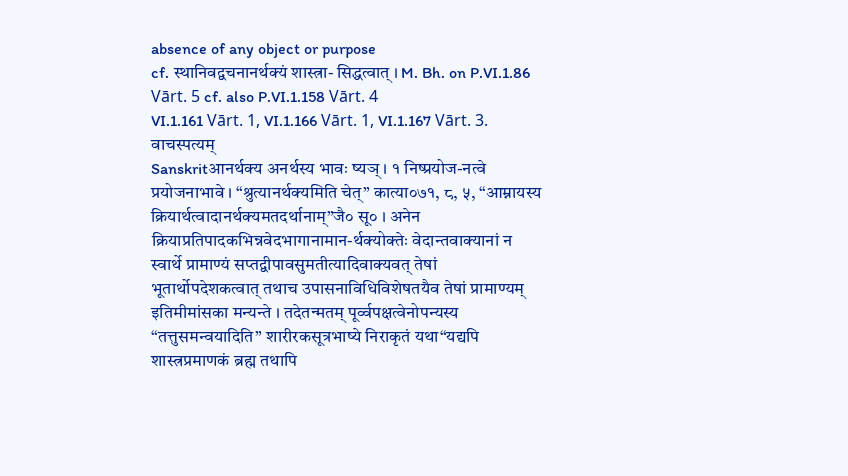absence of any object or purpose
cf. स्थानिवद्वचनानर्थक्यं शास्त्रा- सिद्धत्वात् । M. Bh. on P.VI.1.86 Vārt. 5 cf. also P.VI.1.158 Vārt. 4
VI.1.161 Vārt. 1, VI.1.166 Vārt. 1, VI.1.167 Vārt. 3.
वाचस्पत्यम्
Sanskritआनर्थक्य अनर्थस्य भावः ष्यञ् । १ निष्प्रयोज-नत्वे प्रयोजनाभावे । “श्रुत्यानर्थक्यमिति चेत्” कात्या०७१, ८, ५, “आम्नायस्य क्रियार्थत्वादानर्थक्यमतदर्थानाम्”जै० सू० । अनेन क्रियाप्रतिपादकभिन्नवेदभागानामान-र्थक्योक्तेः वेदान्तवाक्यानां न स्वार्थे प्रामाण्यं सप्तद्वीपावसुमतीत्यादिवाक्यवत् तेषां भूतार्थोपदेशकत्वात् तथाच उपासनाविधिविशेषतयैव तेषां प्रामाण्यम् इतिमीमांसका मन्यन्ते । तदेतन्मतम् पूर्व्वपक्षत्वेनोपन्यस्य “तत्तुसमन्वयादिति” शारीरकसूत्रभाष्ये निराकृतं यथा“यद्यपि शास्त्रप्रमाणकं ब्रह्म तथापि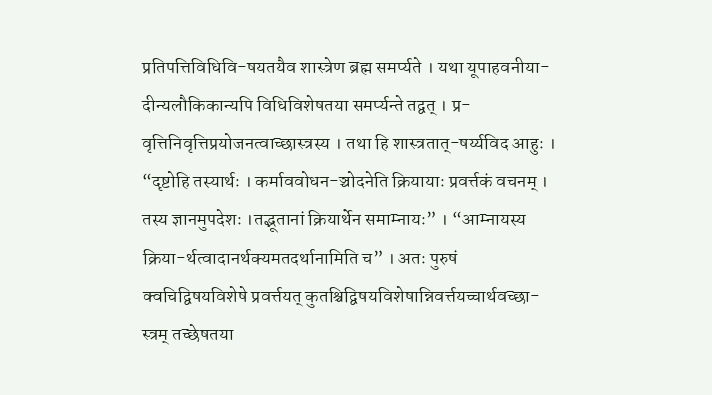प्रतिपत्तिविधिवि-षयतयैव शास्त्रेण ब्रह्म समर्प्यते । यथा यूपाहवनीया-दीन्यलौकिकान्यपि विधिविशेषतया समर्प्यन्ते तद्वत् । प्र-वृत्तिनिवृत्तिप्रयोजनत्वाच्छास्त्रस्य । तथा हि शास्त्रतात्-षर्य्यविद आहुः । “दृष्टोहि तस्यार्थः । कर्माववोधन-ञ्चोदनेति क्रियायाः प्रवर्त्तकं वचनम् । तस्य ज्ञानमुपदेशः ।तद्भूतानां क्रियार्थेन समाम्नायः” । “आम्नायस्य क्रिया-र्थत्वादानर्थक्यमतदर्थानामिति च” । अतः पुरुषं क्वचिद्विषयविशेषे प्रवर्त्तयत् कुतश्चिद्विषयविशेषान्निवर्त्तयच्चार्थवच्छा-स्त्रम् तच्छेषतया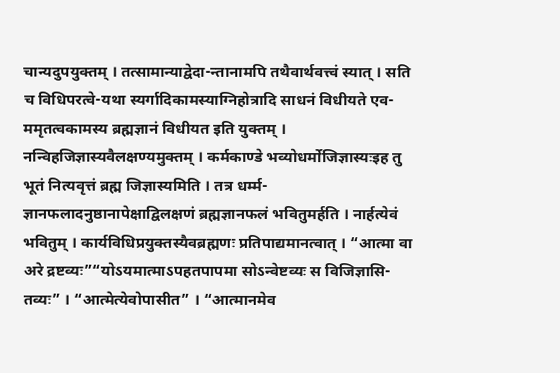चान्यदुपयुक्तम् । तत्सामान्याद्वेदा-न्तानामपि तथैवार्थवत्त्वं स्यात् । सति च विधिपरत्वे-यथा स्यर्गादिकामस्याग्निहोत्रादि साधनं विधीयते एव-ममृतत्वकामस्य ब्रह्मज्ञानं विधीयत इति युक्तम् । नन्विहजिज्ञास्यवैलक्षण्यमुक्तम् । कर्मकाण्डे भव्योधर्मोजिज्ञास्यःइह तु भूतं नित्यवृत्तं ब्रह्म जिज्ञास्यमिति । तत्र धर्म्म-ज्ञानफलादनुष्ठानापेक्षाद्विलक्षणं ब्रह्मज्ञानफलं भवितुमर्हति । नार्हत्येवं भवितुम् । कार्यविधिप्रयुक्तस्यैवब्रह्मणः प्रतिपाद्यमानत्वात् । “आत्मा वा अरे द्रष्टव्यः”“योऽयमात्माऽपहतपापमा सोऽन्वेष्टव्यः स विजिज्ञासि-तव्यः” । “आत्मेत्येवोपासीत” । “आत्मानमेव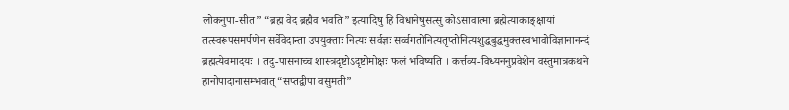लोकनुपा-सीत” “ब्रह्म वेद ब्रह्मैव भवति” इत्यादिषु हि विधानेषुसत्सु कोऽसावात्मा ब्रह्मेत्याकाङ्क्षायां तत्स्वरूपसमर्पणेन सर्वेवेदान्ता उपयुक्ताः नित्यः सर्वज्ञः सर्व्वगतोनित्यतृप्तोनित्यशुद्धबुद्धमुक्तस्वभावोविज्ञानानन्दं ब्रह्मत्येवमादयः । तदु-पासनाच्च शास्त्रदृष्टोऽदृष्टोमोक्षः फलं भविष्यति । कर्त्तव्य-विध्यननुप्रवेशेन वस्तुमात्रकथने हानोपादानासम्भवात्“सप्तद्वीपा वसुमती”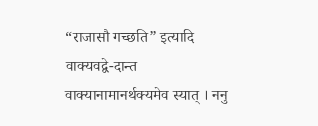“राजासौ गच्छति” इत्यादि वाक्यवद्वे-दान्त वाक्यानामानर्थक्यमेव स्यात् । ननु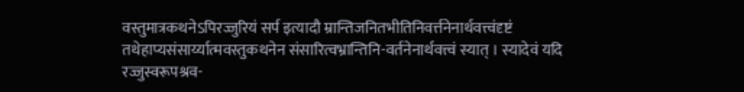वस्तुमात्रकथनेऽपिरज्जुरियं सर्प इत्यादौ म्रान्तिजनितभीतिनिवर्त्तनेनार्थवत्त्वंदृष्टं तथेहाप्यसंसार्य्यात्मवस्तुकथनेन संसारित्वभ्रान्तिनि-वर्तनेनार्थवत्त्वं स्यात् । स्यादेवं यदि रज्जुस्वरूपश्रव-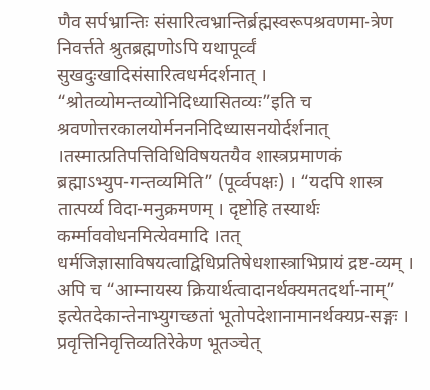णैव सर्पभ्रान्तिः संसारित्वभ्रान्तिर्ब्रह्मस्वरूपश्रवणमा-त्रेण निवर्त्तते श्रुतब्रह्मणोऽपि यथापूर्व्वं सुखदुःखादिसंसारित्वधर्मदर्शनात् । “श्रोतव्योमन्तव्योनिदिध्यासितव्यः”इति च श्रवणोत्तरकालयोर्मनननिदिध्यासनयोर्दर्शनात् ।तस्मात्प्रतिपत्तिविधिविषयतयैव शास्त्रप्रमाणकं ब्रह्माऽभ्युप-गन्तव्यमिति” (पूर्व्वपक्षः) । “यदपि शास्त्र तात्पर्य्य विदा-मनुक्रमणम् । दृष्टोहि तस्यार्थः कर्म्माववोधनमित्येवमादि ।तत् धर्मजिज्ञासाविषयत्वाद्विधिप्रतिषेधशास्त्राभिप्रायं द्रष्ट-व्यम् । अपि च “आम्नायस्य क्रियार्थत्वादानर्थक्यमतदर्था-नाम्” इत्येतदेकान्तेनाभ्युगच्छतां भूतोपदेशानामानर्थक्यप्र-सङ्गः । प्रवृत्तिनिवृत्तिव्यतिरेकेण भूतञ्चेत्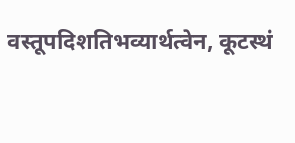वस्तूपदिशतिभव्यार्थत्वेन, कूटस्थं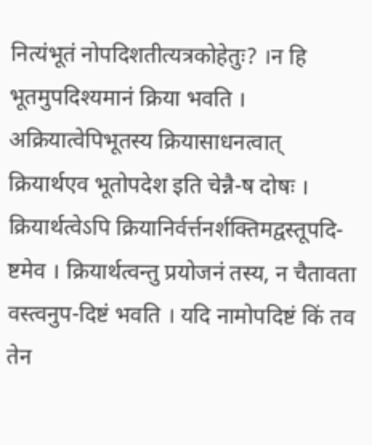नित्यंभूतं नोपदिशतीत्यत्रकोहेतुः? ।न हि भूतमुपदिश्यमानं क्रिया भवति । अक्रियात्वेपिभूतस्य क्रियासाधनत्वात् क्रियार्थएव भूतोपदेश इति चेन्नै-ष दोषः । क्रियार्थत्वेऽपि क्रियानिर्वर्त्तनर्शक्तिमद्वस्तूपदि-ष्टमेव । क्रियार्थत्वन्तु प्रयोजनं तस्य, न चैतावता वस्त्वनुप-दिष्टं भवति । यदि नामोपदिष्टं किं तव तेन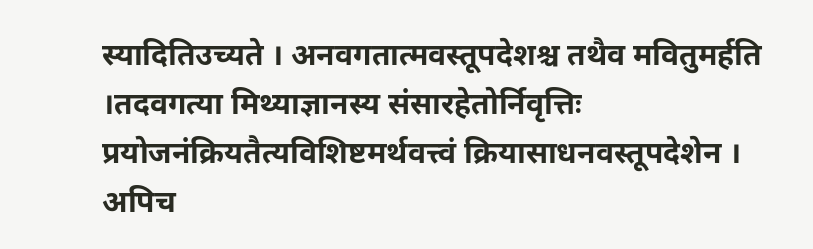स्यादितिउच्यते । अनवगतात्मवस्तूपदेशश्च तथैव मवितुमर्हति ।तदवगत्या मिथ्याज्ञानस्य संसारहेतोर्निवृत्तिः प्रयोजनंक्रियतैत्यविशिष्टमर्थवत्त्वं क्रियासाधनवस्तूपदेशेन । अपिच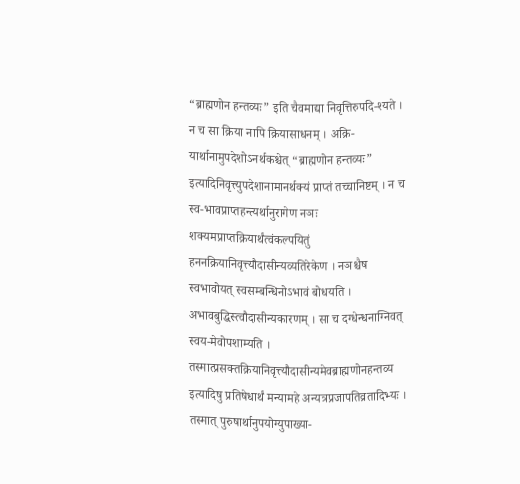“ब्राह्मणोन हन्तव्यः” इति चैवमाद्या निवृत्तिरुपदि-श्यते । न च सा क्रिया नापि क्रियासाधनम् । अक्रि-यार्थानामुपदेशोऽनर्थकश्चेत् “ब्राह्मणोन हन्तव्यः” इत्यादिनिवृत्त्युपदेशानामानर्थक्यं प्राप्तं तच्चानिष्टम् । न च स्व-भावप्राप्तहन्त्यर्थानुरागेण नञः शक्यमप्राप्तक्रियार्थंत्वंकल्पयितुं हननक्रियानिवृत्त्यौदासीन्यव्यतिरेकेण । नञश्चैष स्वभावोयत् स्वसम्बन्धिनोऽभावं बोधयति । अभावबुद्धिस्त्वौदासीन्यकारणम् । सा च दग्धेन्धनाग्निवत् स्वय-मेवोपशाम्यति । तस्मात्प्रसक्तक्रियानिवृत्त्यौदासीन्यमेवब्राह्मणोनहन्तव्य इत्यादिषु प्रतिषेधार्थं मन्यामहे अन्यत्रप्रजापतिव्रतादिभ्यः । तस्मात् पुरुषार्थानुपयोग्युपाख्या-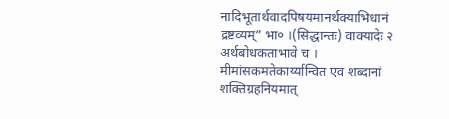नादिभूतार्थवादपिषयमानर्थक्याभिधानं द्रष्टव्यम्” भा० ।(सिद्धान्तः) वाक्यादेः २ अर्थबोधकताभावे च । मीमांसकमतेकार्य्यान्वित एव शब्दानां शक्तिग्रहनियमात्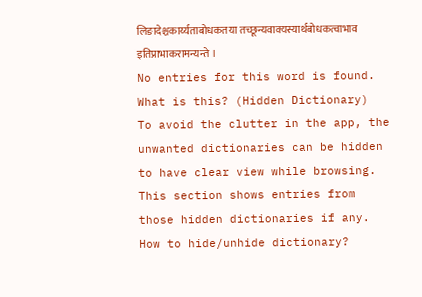लिङादेश्चकार्य्यताबोधकतया तच्छून्यवाक्यस्यार्थबोधकत्वाभाव इतिप्राभाकरामन्यन्ते ।
No entries for this word is found.
What is this? (Hidden Dictionary)
To avoid the clutter in the app, the unwanted dictionaries can be hidden to have clear view while browsing. This section shows entries from those hidden dictionaries if any.
How to hide/unhide dictionary?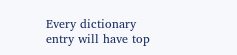Every dictionary entry will have top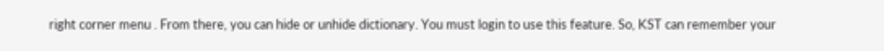right corner menu . From there, you can hide or unhide dictionary. You must login to use this feature. So, KST can remember your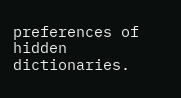preferences of hidden dictionaries.